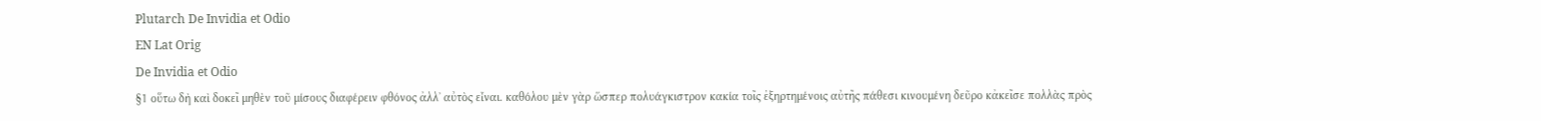Plutarch De Invidia et Odio
EN Lat Orig
De Invidia et Odio
§1 οὕτω δὴ καὶ δοκεῖ μηθὲν τοῦ μίσους διαφέρειν φθόνος ἀλλʼ αὐτὸς εἶναι. καθόλου μὲν γὰρ ὥσπερ πολυάγκιστρον κακία τοῖς ἐξηρτημένοις αὐτῆς πάθεσι κινουμένη δεῦρο κἀκεῖσε πολλὰς πρὸς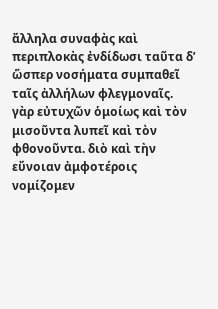ἄλληλα συναφὰς καὶ περιπλοκὰς ἐνδίδωσι ταῦτα δʼ ὥσπερ νοσήματα συμπαθεῖ ταῖς ἀλλήλων φλεγμοναῖς. γὰρ εὐτυχῶν ὁμοίως καὶ τὸν μισοῦντα λυπεῖ καὶ τὸν φθονοῦντα. διὸ καὶ τὴν εὔνοιαν ἀμφοτέροις νομίζομεν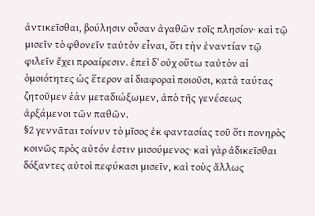ἀντικεῖσθαι, βούλησιν οὖσαν ἀγαθῶν τοῖς πλησίον· καὶ τῷ μισεῖν τὸ φθονεῖν ταὐτὸν εἶναι, ὅτι τὴν ἐναντίαν τῷ φιλεῖν ἔχει προαίρεσιν. ἐπεὶ δʼ οὐχ οὕτω ταὐτὸν αἱ ὁμοιότητες ὡς ἕτερον αἱ διαφοραὶ ποιοῦσι, κατὰ ταύτας ζητοῦμεν ἑὰν μεταδιώξωμεν, ἀπὸ τῆς γενέσεως ἀρξάμενοι τῶν παθῶν.
§2 γεννᾶται τοίνυν τὸ μῖσος ἐκ φαντασίας τοῦ ὅτι πονηρὸς κοινῶς πρὸς αὐτόν ἐστιν μισούμενος· καὶ γὰρ ἀδικεῖσθαι δόξαντες αὐτοὶ πεφύκασι μισεῖν, καὶ τοὺς ἄλλως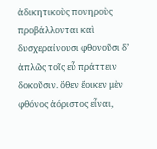ἀδικητικοὺς πονηροὺς προβάλλονται καὶ δυσχεραίνουσι φθονοῦσι δʼ ἁπλῶς τοῖς εὖ πράττειν δοκοῦσιν. ὅθεν ἔοικεν μὲν φθόνος ἀόριστος εἶναι,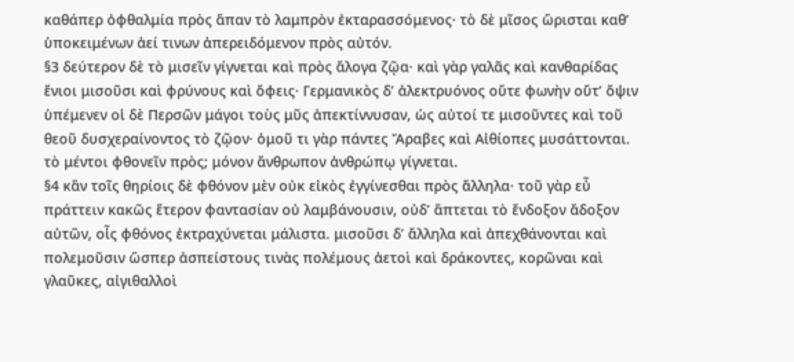καθάπερ ὀφθαλμία πρὸς ἅπαν τὸ λαμπρὸν ἐκταρασσόμενος· τὸ δὲ μῖσος ὥρισται καθʼ ὑποκειμένων ἀεί τινων ἀπερειδόμενον πρὸς αὐτόν.
§3 δεύτερον δὲ τὸ μισεῖν γίγνεται καὶ πρὸς ἄλογα ζῷα· καὶ γὰρ γαλᾶς καὶ κανθαρίδας ἔνιοι μισοῦσι καὶ φρύνους καὶ ὄφεις· Γερμανικὸς δʼ ἀλεκτρυόνος οὔτε φωνὴν οὔτʼ ὄψιν ὑπέμενεν οἱ δὲ Περσῶν μάγοι τοὺς μῦς ἀπεκτίννυσαν, ὡς αὐτοί τε μισοῦντες καὶ τοῦ θεοῦ δυσχεραίνοντος τὸ ζῷον· ὁμοῦ τι γὰρ πάντες Ἄραβες καὶ Αἰθίοπες μυσάττονται. τὸ μέντοι φθονεῖν πρὸς; μόνον ἄνθρωπον ἀνθρώπῳ γίγνεται.
§4 κἂν τοῖς θηρίοις δὲ φθόνον μὲν οὐκ εἰκὸς ἐγγίνεσθαι πρὸς ἄλληλα· τοῦ γὰρ εὖ πράττειν κακῶς ἕτερον φαντασίαν οὐ λαμβάνουσιν, οὐδʼ ἅπτεται τὸ ἔνδοξον ἄδοξον αὐτῶν, οἷς φθόνος ἐκτραχύνεται μάλιστα. μισοῦσι δʼ ἄλληλα καὶ ἀπεχθάνονται καὶ πολεμοῦσιν ὥσπερ ἀσπείστους τινὰς πολέμους ἀετοὶ καὶ δράκοντες, κορῶναι καὶ γλαῦκες, αἰγιθαλλοὶ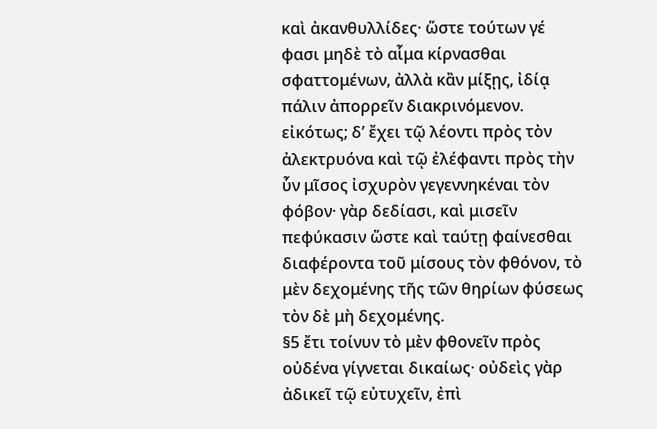καὶ ἀκανθυλλίδες· ὥστε τούτων γέ φασι μηδὲ τὸ αἷμα κίρνασθαι σφαττομένων, ἀλλὰ κἂν μίξῃς, ἰδίᾳ πάλιν ἀπορρεῖν διακρινόμενον. εἰκότως; δʼ ἔχει τῷ λέοντι πρὸς τὸν ἀλεκτρυόνα καὶ τῷ ἐλέφαντι πρὸς τὴν ὗν μῖσος ἰσχυρὸν γεγεννηκέναι τὸν φόβον· γὰρ δεδίασι, καὶ μισεῖν πεφύκασιν ὥστε καὶ ταύτῃ φαίνεσθαι διαφέροντα τοῦ μίσους τὸν φθόνον, τὸ μὲν δεχομένης τῆς τῶν θηρίων φύσεως τὸν δὲ μὴ δεχομένης.
§5 ἔτι τοίνυν τὸ μὲν φθονεῖν πρὸς οὐδένα γίγνεται δικαίως· οὐδεὶς γὰρ ἀδικεῖ τῷ εὐτυχεῖν, ἐπὶ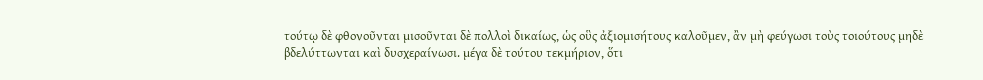τούτῳ δὲ φθονοῦνται μισοῦνται δὲ πολλοὶ δικαίως, ὡς οὓς ἀξιομισήτους καλοῦμεν, ἂν μὴ φεύγωσι τοὺς τοιούτους μηδὲ βδελύττωνται καὶ δυσχεραίνωσι. μέγα δὲ τούτου τεκμήριον, ὅτι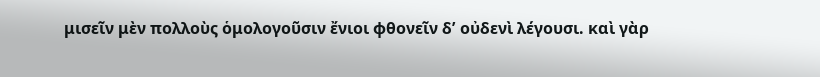μισεῖν μὲν πολλοὺς ὁμολογοῦσιν ἔνιοι φθονεῖν δʼ οὐδενὶ λέγουσι. καὶ γὰρ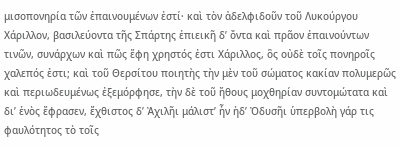μισοπονηρία τῶν ἐπαινουμένων ἐστί· καὶ τὸν ἀδελφιδοῦν τοῦ Λυκούργου Χάριλλον, βασιλεύοντα τῆς Σπάρτης ἐπιεικῆ δʼ ὄντα καὶ πρᾶον ἐπαινούντων τινῶν, συνάρχων καὶ πῶς ἔφη χρηστός ἐστι Χάριλλος, ὃς οὐδὲ τοῖς πονηροῖς χαλεπός ἐστι; καὶ τοῦ Θερσίτου ποιητὴς τὴν μὲν τοῦ σώματος κακίαν πολυμερῶς καὶ περιωδευμένως ἐξεμόρφησε, τὴν δὲ τοῦ ἤθους μοχθηρίαν συντομώτατα καὶ διʼ ἑνὸς ἔφρασεν, ἔχθιστος δʼ Ἀχιλῆι μάλιστʼ ἦν ἠδʼ Ὀδυσῆι ὑπερβολὴ γάρ τις φαυλότητος τὸ τοῖς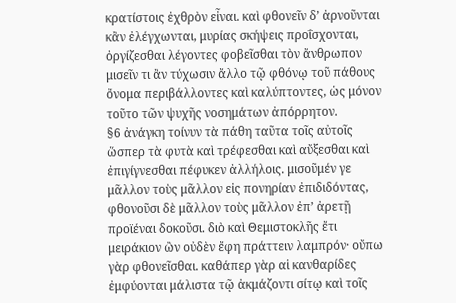κρατίστοις ἐχθρὸν εἶναι. καὶ φθονεῖν δʼ ἀρνοῦνται κἂν ἐλέγχωνται, μυρίας σκήψεις προΐσχονται, ὀργίζεσθαι λέγοντες φοβεῖσθαι τὸν ἄνθρωπον μισεῖν τι ἂν τύχωσιν ἄλλο τῷ φθόνῳ τοῦ πάθους ὄνομα περιβάλλοντες καὶ καλύπτοντες, ὡς μόνον τοῦτο τῶν ψυχῆς νοσημάτων ἀπόρρητον.
§6 ἀνάγκη τοίνυν τὰ πάθη ταῦτα τοῖς αὐτοῖς ὥσπερ τὰ φυτὰ καὶ τρέφεσθαι καὶ αὔξεσθαι καὶ ἐπιγίγνεσθαι πέφυκεν ἀλλήλοις. μισοῦμέν γε μᾶλλον τοὺς μᾶλλον εἰς πονηρίαν ἐπιδιδόντας, φθονοῦσι δὲ μᾶλλον τοὺς μᾶλλον ἐπʼ ἀρετῇ προϊέναι δοκοῦσι. διὸ καὶ Θεμιστοκλῆς ἔτι μειράκιον ὢν οὐδὲν ἔφη πράττειν λαμπρόν· οὔπω γὰρ φθονεῖσθαι. καθάπερ γὰρ αἱ κανθαρίδες ἐμφύονται μάλιστα τῷ ἀκμάζοντι σίτῳ καὶ τοῖς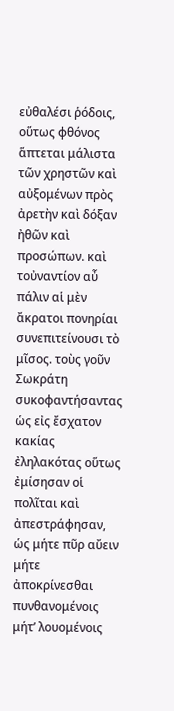εὐθαλέσι ῥόδοις, οὕτως φθόνος ἅπτεται μάλιστα τῶν χρηστῶν καὶ αὐξομένων πρὸς ἀρετὴν καὶ δόξαν ἠθῶν καὶ προσώπων. καὶ τοὐναντίον αὖ πάλιν αἱ μὲν ἄκρατοι πονηρίαι συνεπιτείνουσι τὸ μῖσος. τοὺς γοῦν Σωκράτη συκοφαντήσαντας ὡς εἰς ἔσχατον κακίας ἐληλακότας οὕτως ἐμίσησαν οἱ πολῖται καὶ ἀπεστράφησαν, ὡς μήτε πῦρ αὔειν μήτε ἀποκρίνεσθαι πυνθανομένοις μήτʼ λουομένοις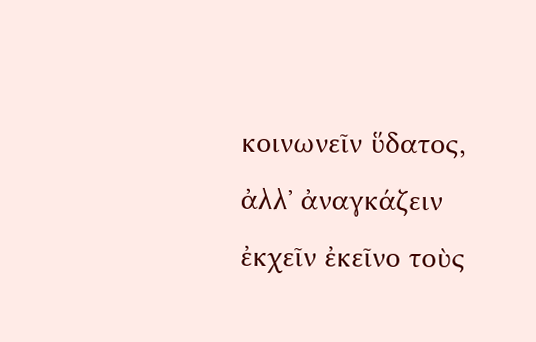κοινωνεῖν ὕδατος, ἀλλʼ ἀναγκάζειν ἐκχεῖν ἐκεῖνο τοὺς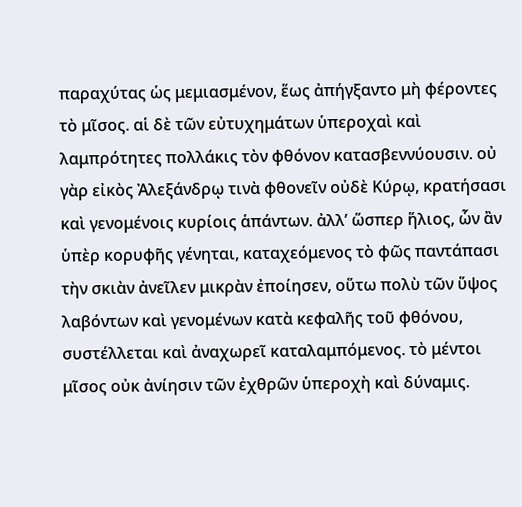παραχύτας ὡς μεμιασμένον, ἕως ἀπήγξαντο μὴ φέροντες τὸ μῖσος. αἱ δὲ τῶν εὐτυχημάτων ὑπεροχαὶ καὶ λαμπρότητες πολλάκις τὸν φθόνον κατασβεννύουσιν. οὐ γὰρ εἰκὸς Ἀλεξάνδρῳ τινὰ φθονεῖν οὐδὲ Κύρῳ, κρατήσασι καὶ γενομένοις κυρίοις ἁπάντων. ἀλλʼ ὥσπερ ἥλιος, ὧν ἂν ὑπὲρ κορυφῆς γένηται, καταχεόμενος τὸ φῶς παντάπασι τὴν σκιὰν ἀνεῖλεν μικρὰν ἐποίησεν, οὕτω πολὺ τῶν ὕψος λαβόντων καὶ γενομένων κατὰ κεφαλῆς τοῦ φθόνου, συστέλλεται καὶ ἀναχωρεῖ καταλαμπόμενος. τὸ μέντοι μῖσος οὐκ ἀνίησιν τῶν ἐχθρῶν ὑπεροχὴ καὶ δύναμις.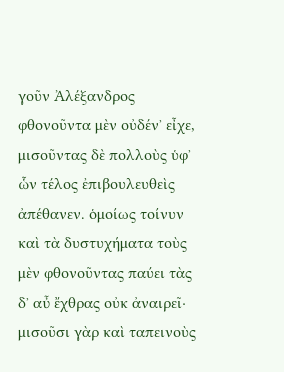γοῦν Ἀλέξανδρος φθονοῦντα μὲν οὐδένʼ εἶχε, μισοῦντας δὲ πολλοὺς ὑφʼ ὧν τέλος ἐπιβουλευθεὶς ἀπέθανεν. ὁμοίως τοίνυν καὶ τὰ δυστυχήματα τοὺς μὲν φθονοῦντας παύει τὰς δʼ αὖ ἔχθρας οὐκ ἀναιρεῖ· μισοῦσι γὰρ καὶ ταπεινοὺς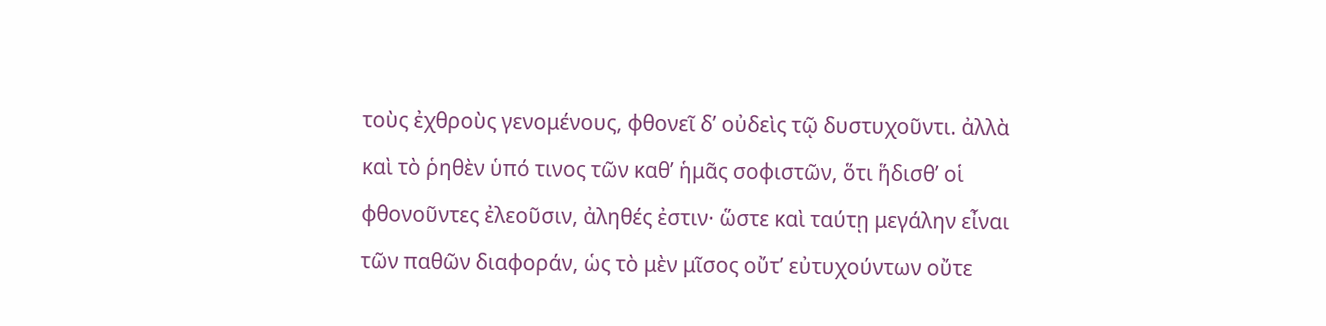τοὺς ἐχθροὺς γενομένους, φθονεῖ δʼ οὐδεὶς τῷ δυστυχοῦντι. ἀλλὰ καὶ τὸ ῥηθὲν ὑπό τινος τῶν καθʼ ἡμᾶς σοφιστῶν, ὅτι ἥδισθʼ οἱ φθονοῦντες ἐλεοῦσιν, ἀληθές ἐστιν· ὥστε καὶ ταύτῃ μεγάλην εἶναι τῶν παθῶν διαφοράν, ὡς τὸ μὲν μῖσος οὔτʼ εὐτυχούντων οὔτε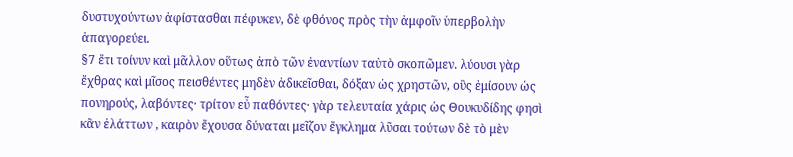δυστυχούντων ἀφίστασθαι πέφυκεν, δὲ φθόνος πρὸς τὴν ἀμφοῖν ὑπερβολὴν ἀπαγορεύει.
§7 ἔτι τοίνυν καὶ μᾶλλον οὕτως ἀπὸ τῶν ἐναντίων ταὐτὸ σκοπῶμεν. λύουσι γὰρ ἔχθρας καὶ μῖσος πεισθέντες μηδὲν ἀδικεῖσθαι, δόξαν ὡς χρηστῶν, οὓς ἐμίσουν ὡς πονηρούς, λαβόντες· τρίτον εὖ παθόντες· γὰρ τελευταία χάρις ὡς Θουκυδίδης φησὶ κἂν ἐλάττων , καιρὸν ἔχουσα δύναται μεῖζον ἔγκλημα λῦσαι τούτων δὲ τὸ μὲν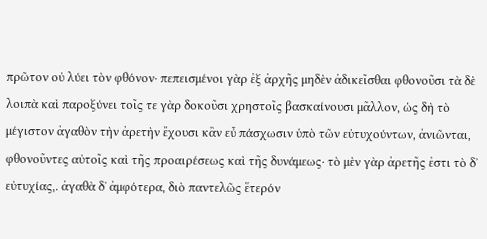πρῶτον οὐ λύει τὸν φθόνον· πεπεισμένοι γὰρ ἐξ ἀρχῆς μηδὲν ἀδικεῖσθαι φθονοῦσι τὰ δὲ λοιπὰ καὶ παροξύνει τοῖς τε γὰρ δοκοῦσι χρηστοῖς βασκαίνουσι μᾶλλον, ὡς δὴ τὸ μέγιστον ἀγαθὸν τὴν ἀρετὴν ἔχουσι κἂν εὖ πάσχωσιν ὑπὸ τῶν εὐτυχούντων, ἀνιῶνται, φθονοῦντες αὐτοῖς καὶ τῆς προαιρέσεως καὶ τῆς δυνάμεως· τὸ μὲν γὰρ ἀρετῆς ἐστι τὸ δʼ εὐτυχίας,. ἀγαθὰ δʼ ἀμφότερα, διὸ παντελῶς ἕτερόν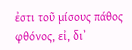ἐστι τοῦ μίσους πάθος φθόνος, εἰ, διʼ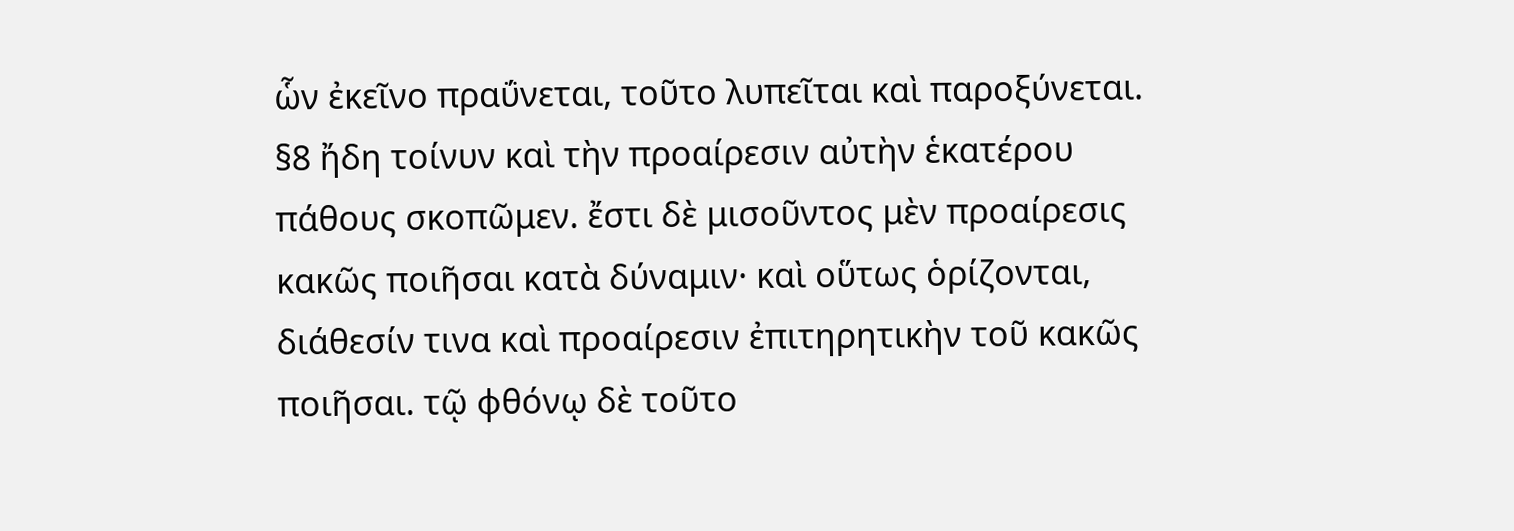ὧν ἐκεῖνο πραΰνεται, τοῦτο λυπεῖται καὶ παροξύνεται.
§8 ἤδη τοίνυν καὶ τὴν προαίρεσιν αὐτὴν ἑκατέρου πάθους σκοπῶμεν. ἔστι δὲ μισοῦντος μὲν προαίρεσις κακῶς ποιῆσαι κατὰ δύναμιν· καὶ οὕτως ὁρίζονται, διάθεσίν τινα καὶ προαίρεσιν ἐπιτηρητικὴν τοῦ κακῶς ποιῆσαι. τῷ φθόνῳ δὲ τοῦτο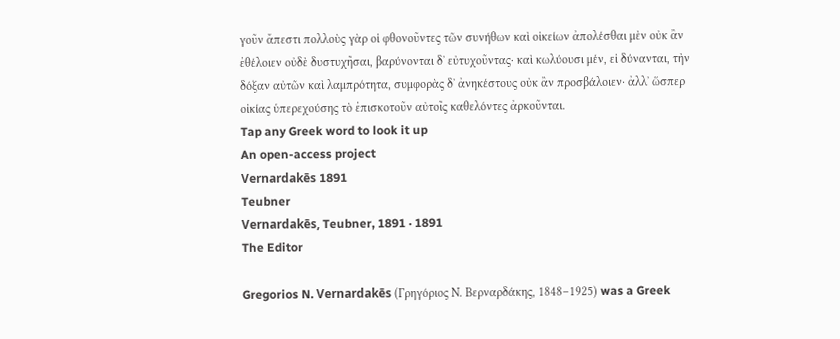γοῦν ἄπεστι πολλοὺς γὰρ οἱ φθονοῦντες τῶν συνήθων καὶ οἰκείων ἀπολέσθαι μὲν οὐκ ἂν ἐθέλοιεν οὐδὲ δυστυχῆσαι, βαρύνονται δʼ εὐτυχοῦντας· καὶ κωλύουσι μέν, εἰ δύνανται, τὴν δόξαν αὐτῶν καὶ λαμπρότητα, συμφορὰς δʼ ἀνηκέστους οὐκ ἂν προσβάλοιεν· ἀλλʼ ὥσπερ οἰκίας ὑπερεχούσης τὸ ἐπισκοτοῦν αὐτοῖς καθελόντες ἀρκοῦνται.
Tap any Greek word to look it up
An open-access project
Vernardakēs 1891
Teubner
Vernardakēs, Teubner, 1891 · 1891
The Editor

Gregorios N. Vernardakēs (Γρηγόριος Ν. Βερναρδάκης, 1848–1925) was a Greek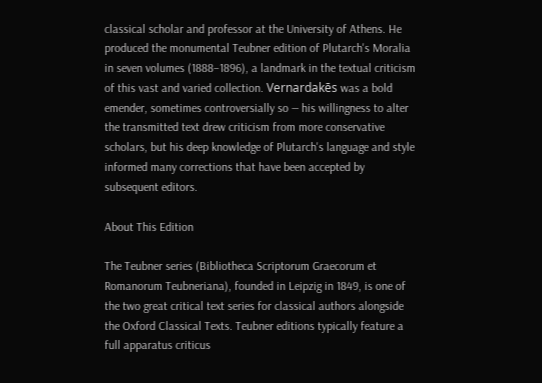classical scholar and professor at the University of Athens. He produced the monumental Teubner edition of Plutarch's Moralia in seven volumes (1888–1896), a landmark in the textual criticism of this vast and varied collection. Vernardakēs was a bold emender, sometimes controversially so — his willingness to alter the transmitted text drew criticism from more conservative scholars, but his deep knowledge of Plutarch's language and style informed many corrections that have been accepted by subsequent editors.

About This Edition

The Teubner series (Bibliotheca Scriptorum Graecorum et Romanorum Teubneriana), founded in Leipzig in 1849, is one of the two great critical text series for classical authors alongside the Oxford Classical Texts. Teubner editions typically feature a full apparatus criticus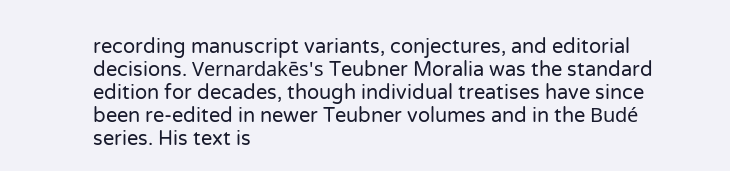recording manuscript variants, conjectures, and editorial decisions. Vernardakēs's Teubner Moralia was the standard edition for decades, though individual treatises have since been re-edited in newer Teubner volumes and in the Budé series. His text is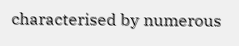characterised by numerous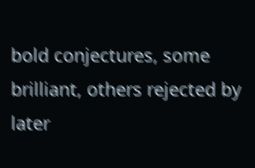bold conjectures, some brilliant, others rejected by later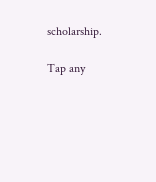scholarship.

Tap any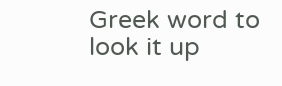Greek word to look it up